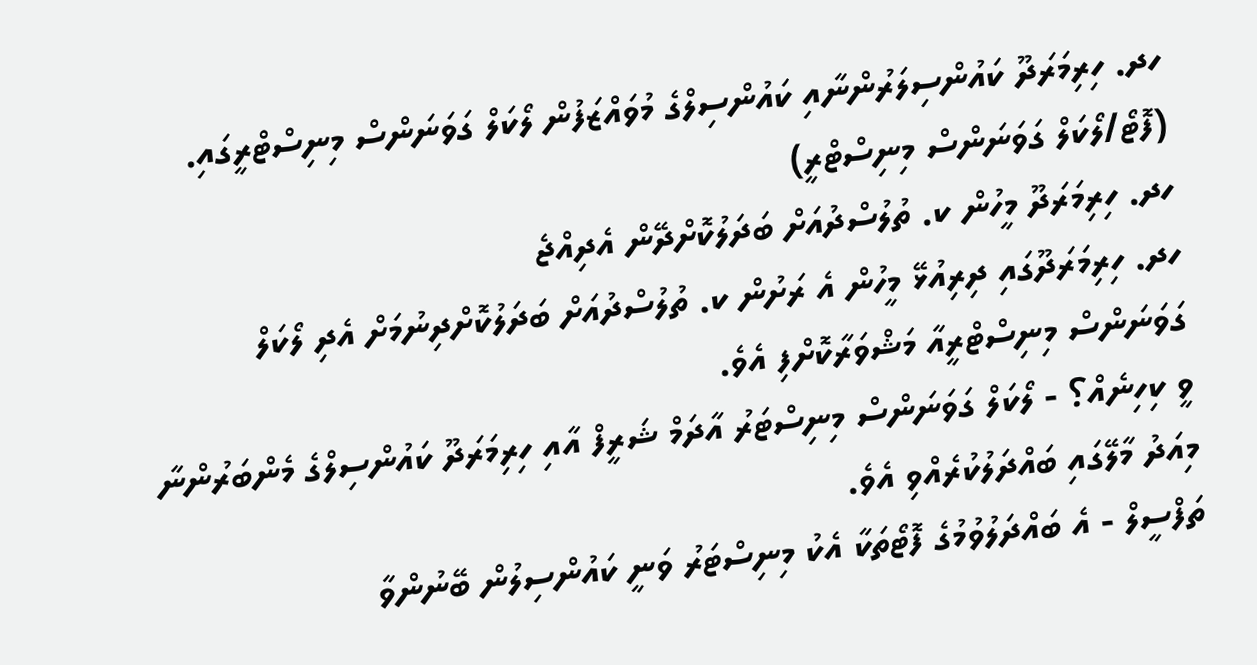ހދ. ހިރިމަރަދޫ ކައުންސިލަރުންނާއި ކައުންސިލްގެ މުވައްޒަފުން ލޯކަލް ގަވަނަންސް މިނިސްޓްރީގައި. (ފޮޓޯ/ލޯކަލް ގަވަނަންސް މިނިސްޓްރީ)
ހދ. ހިރިމަރަދޫ މީހުން ކ. ތުލުސްދުއަށް ބަދަލުކޮށްދޭން އެދިއްޖެ
ހދ. ހިރިމަރަދޫގައި ދިރިއުޅޭ މީހުން އެ ރަށުން ކ. ތުލުސްދުއަށް ބަދަލުކޮށްދިނުމަށް އެދި ލޯކަލް ގަވަނަންސް މިނިސްޓްރީއާ މަޝްވަރާކޮށްފި އެވެ.
ވީ ކިހިނެއް؟ - ލޯކަލް ގަވަނަންސް މިނިސްޓަރު އާދަމް ޝަރީފް އާއި ހިރިމަރަދޫ ކައުންސިލްގެ މެންބަރުންނާ މިއަދު މާލޭގައި ބައްދަލުކުރެއްވި އެވެ.
ތަފްސީލް - އެ ބައްދަލުވުމުގެ ފޮޓޯތަކާ އެކު މިނިސްޓަރު ވަނީ ކައުންސިލުން ބޭނުންވާ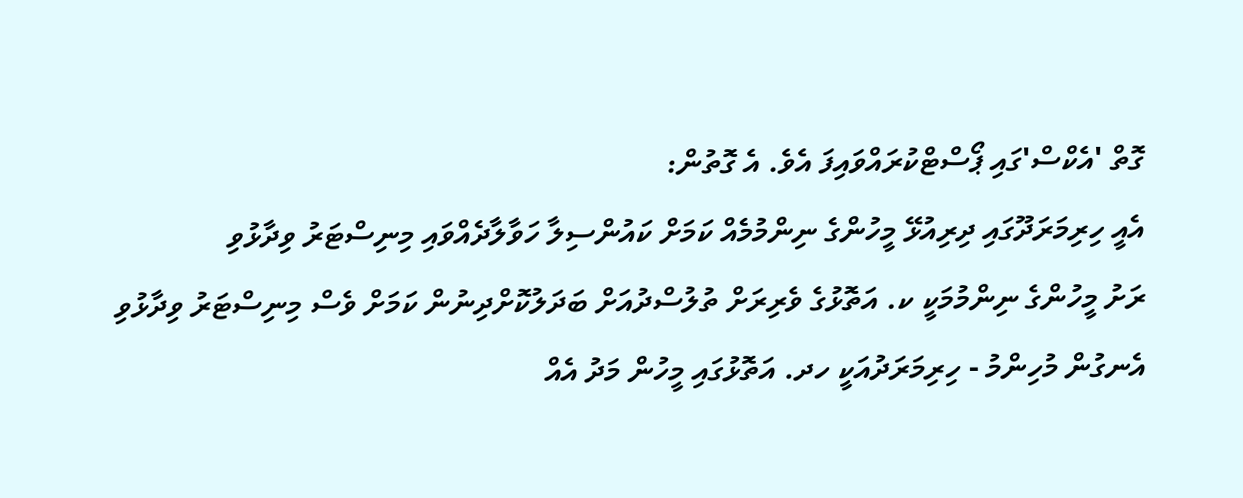ގޮތް 'އެކްސް'ގައި ޕޯސްޓްކުރައްވައިފަ އެވެ. އެ ގޮތުން:
އެއީ ހިރިމަރަދޫގައި ދިރިއުޅޭ މީހުންގެ ނިންމުމެއް ކަމަށް ކައުންސިލާ ހަވާލާދެއްވައި މިނިސްޓަރު ވިދާޅުވި
ރަށު މީހުންގެ ނިންމުމަކީ ކ. އަތޮޅުގެ ވެރިރަށް ތުލުސްދުއަށް ބަދަލުކޮށްދިނުން ކަމަށް ވެސް މިނިސްޓަރު ވިދާޅުވި
އެނގުން މުހިންމު - ހިރިމަރަދުއަކީ ހދ. އަތޮޅުގައި މީހުން މަދު އެއް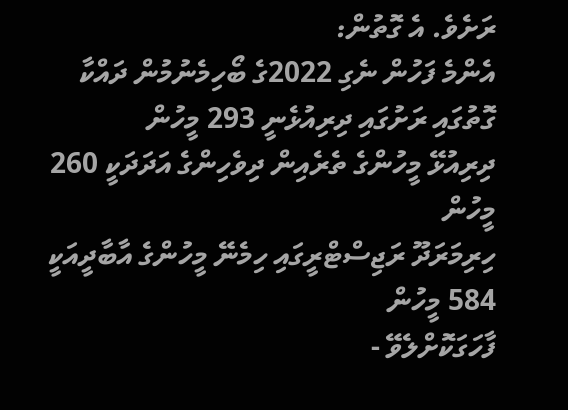ރަށެވެ. އެ ގޮތުން:
އެންމެ ފަހުން ނެގި 2022ގެ ބޯހިމެނުމުން ދައްކާ ގޮތުގައި ރަށުގައި ދިރިއުޅެނީ 293 މީހުން
ދިރިއުޅޭ މީހުންގެ ތެރެއިން ދިވެހިންގެ އަދަދަކީ 260 މީހުން
ހިރިމަރަދޫ ރަޖިސްޓްރީގައި ހިމެނޭ މީހުންގެ އާބާދީއަކީ 584 މީހުން
ފާހަގަކޮށްލެވޭ -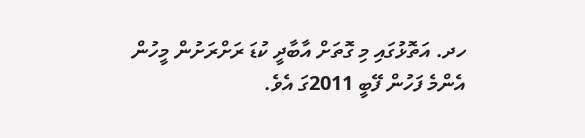ހދ. އަތޮޅުގައި މި ގޮތަށް އާބާދީ ކުޑަ ރަށްރަށުން މީހުން އެންމެ ފަހުން ފޭބީ 2011ގަ އެވެ.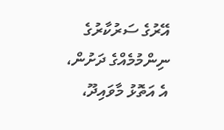އޭރުގެ ސަރުކާރުގެ ނިންމުމެއްގެ ދަށުން، އެ އަތޮޅު މާވައިދޫ،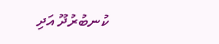ކުނބުރުދޫ އަދި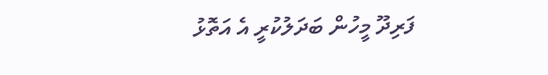ފަރިދޫ މީހުން ބަދަލުކުރީ އެ އަތޮޅު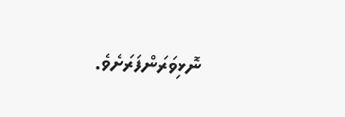ނޮޅިވަރަންފަރަށެވެ.